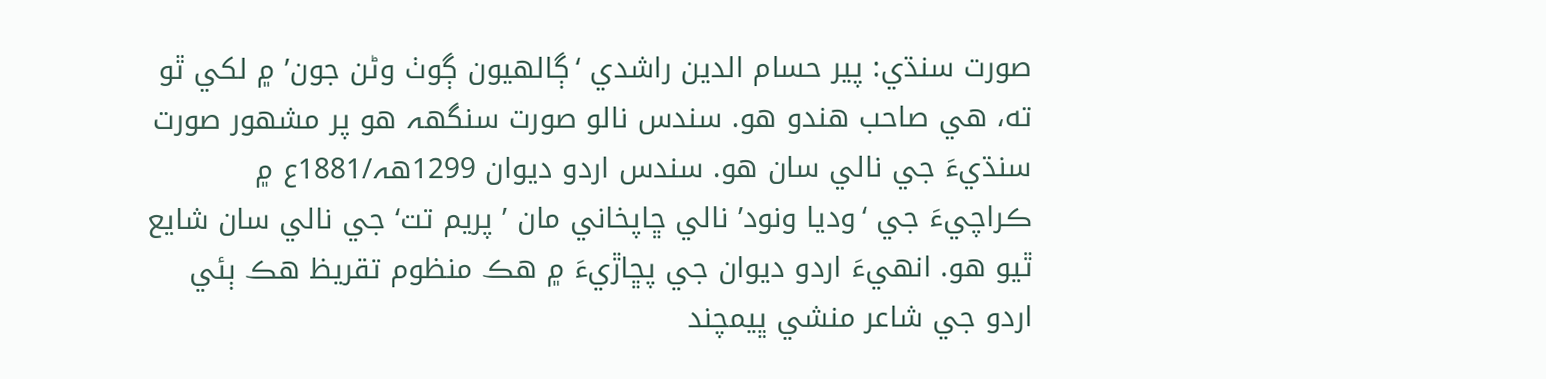صورت سنڌي: پير حسام الدين راشدي ‘ڳالهيون ڳوٺ وڻن جون’ ۾ لکي ٿو ته، هي صاحب هندو هو. سندس نالو صورت سنگهہ هو پر مشھور صورت سنڌيءَ جي نالي سان هو. سندس اردو ديوان 1299ھہ/1881ع ۾ ڪراچيءَ جي ‘وديا ونود’ نالي ڇاپخاني مان ’ پريم تت‘ جي نالي سان شايع ٿيو هو. انهيءَ اردو ديوان جي پڇاڙيءَ ۾ هڪ منظوم تقريظ هڪ ٻئي اردو جي شاعر منشي ڀيمچند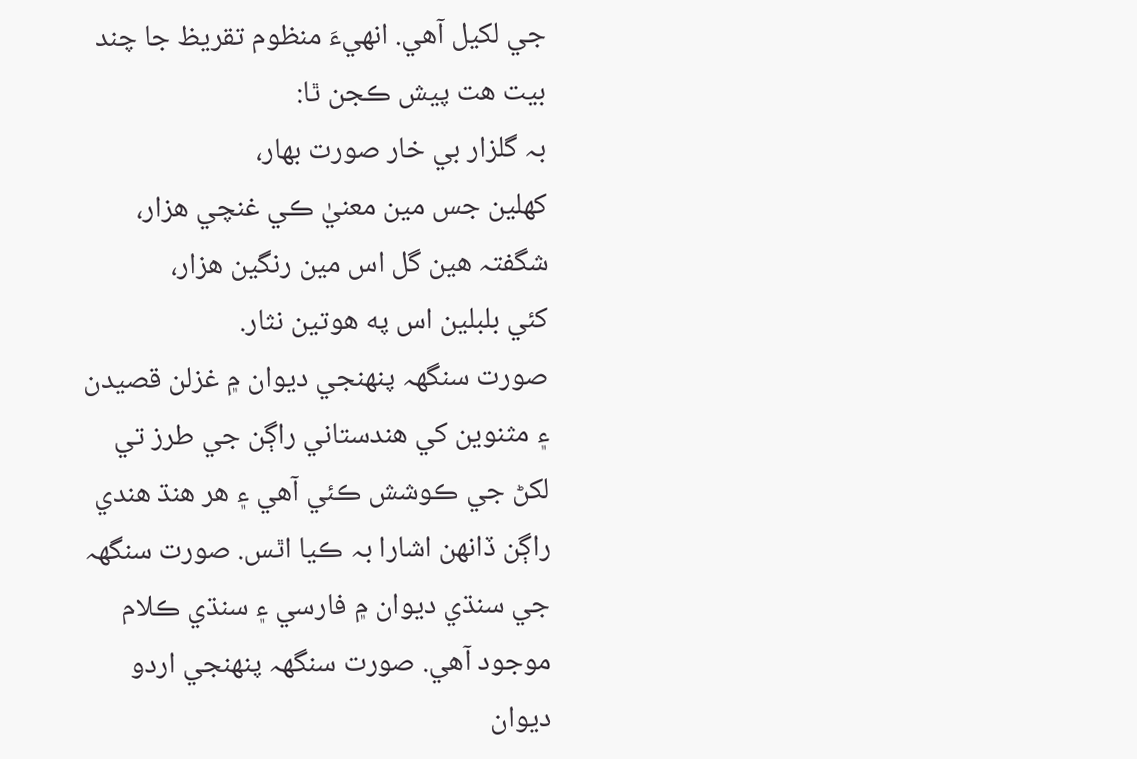جي لکيل آهي. انهيءَ منظوم تقريظ جا چند بيت هت پيش ڪجن ٿا:
بہ گلزار بي خار صورت بهار،
کهلين جس مين معنيٰ ڪي غنچي هزار،
شگفتہ هين گل اس مين رنگين هزار،
کئي بلبلين اس په هوتين نثار.
صورت سنگهہ پنھنجي ديوان ۾ غزلن قصيدن ۽ مثنوين کي هندستاني راڳن جي طرز تي لکڻ جي ڪوشش ڪئي آهي ۽ هر هنڌ هندي راڳن ڏانهن اشارا بہ ڪيا اٿس. صورت سنگهہ جي سنڌي ديوان ۾ فارسي ۽ سنڌي ڪلام موجود آهي. صورت سنگهہ پنھنجي اردو ديوان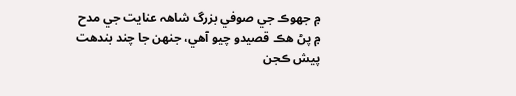۾ جهوڪ جي صوفي بزرگ شاھہ عنايت جي مدح ۾ پڻ هڪ قصيدو چيو آهي، جنهن جا چند بندهت پيش ڪجن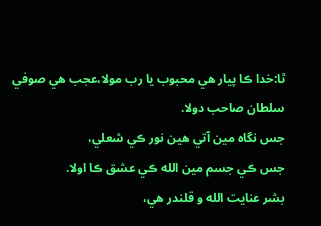ٿا:خدا ڪا پيار هي محبوب يا رب مولا،عجب هي صوفي سلطان صاحب دولا.
جس نگاه مين آتي هين نور ڪي شعلي،
جس ڪي جسم مين الله ڪي عشق ڪا اولا.
بشر عنايت الله و قلندر هي،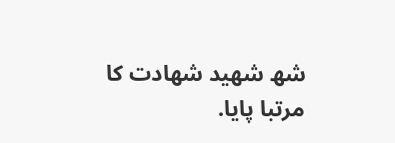شھ شھيد شهادت کا مرتبا پايا.